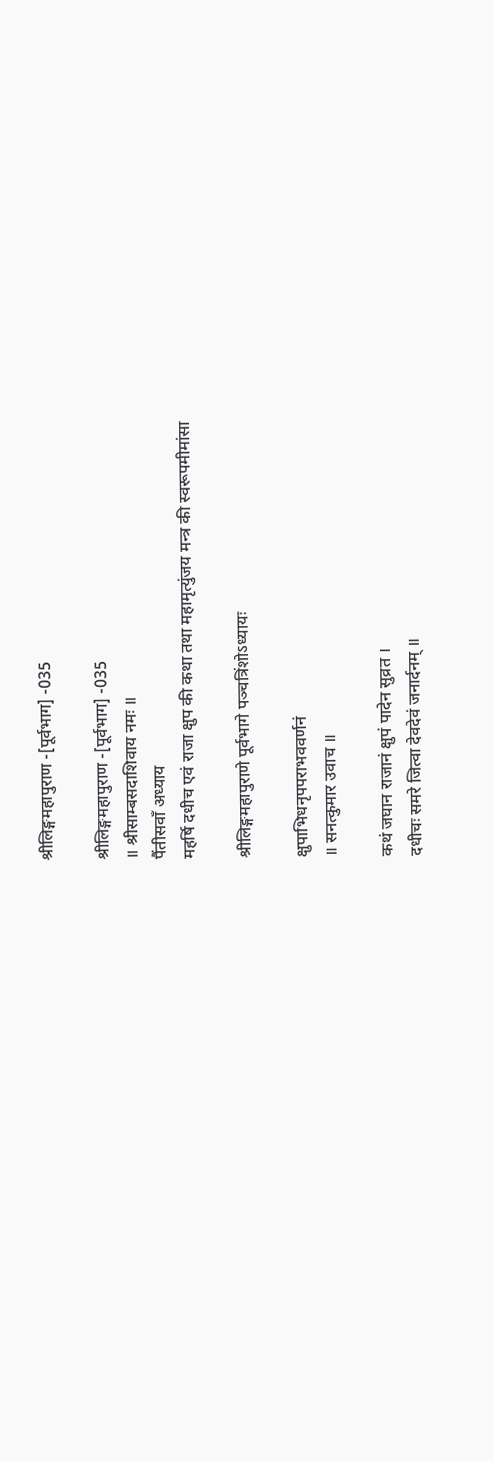श्रीलिङ्गमहापुराण -[पूर्वभाग] -035

श्रीलिङ्गमहापुराण -[पूर्वभाग] -035
॥ श्रीसाम्बसदाशिवाय नमः ॥
पैंतीसवाँ अध्याय
महर्षि दधीच एवं राजा क्षुप की कथा तथा महामृत्युंजय मन्त्र की स्वरूपमीमांसा

श्रीलिङ्गमहापुराणे पूर्वभागे पञ्चत्रिंशोऽध्यायः

क्षुपाभिधनृपपराभववर्णनं
॥ सनत्कुमार उवाच ॥

कथं जघान राजानं क्षुपं पादेन सुव्रत ।
दधीचः समरे जित्वा देवदेवं जनार्दनम् ॥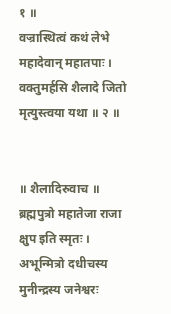१ ॥
वज्रास्थित्वं कथं लेभे महादेवान् महातपाः ।
वक्तुमर्हसि शैलादे जितो मृत्युस्त्वया यथा ॥ २ ॥


॥ शैलादिरुवाच ॥
ब्रह्मपुत्रो महातेजा राजा क्षुप इति स्मृतः ।
अभून्मित्रो दधीचस्य मुनीन्द्रस्य जनेश्वरः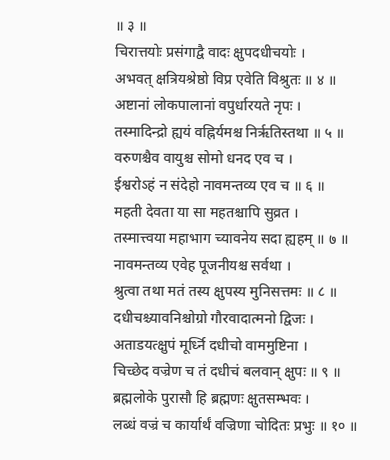॥ ३ ॥
चिरात्तयोः प्रसंगाद्वै वादः क्षुपदधीचयोः ।
अभवत् क्षत्रियश्रेष्ठो विप्र एवेति विश्रुतः ॥ ४ ॥
अष्टानां लोकपालानां वपुर्धारयते नृपः ।
तस्मादिन्द्रो ह्ययं वह्निर्यमश्च निर्ऋतिस्तथा ॥ ५ ॥
वरुणश्चैव वायुश्च सोमो धनद एव च ।
ईश्वरोऽहं न संदेहो नावमन्तव्य एव च ॥ ६ ॥
महती देवता या सा महतश्चापि सुव्रत ।
तस्मात्त्वया महाभाग च्यावनेय सदा ह्यहम् ॥ ७ ॥
नावमन्तव्य एवेह पूजनीयश्च सर्वथा ।
श्रुत्वा तथा मतं तस्य क्षुपस्य मुनिसत्तमः ॥ ८ ॥
दधीचश्च्यावनिश्चोग्रो गौरवादात्मनो द्विजः ।
अताडयत्क्षुपं मूर्ध्नि दधीचो वाममुष्टिना ।
चिच्छेद वज्रेण च तं दधीचं बलवान् क्षुपः ॥ ९ ॥
ब्रह्मलोके पुरासौ हि ब्रह्मणः क्षुतसम्भवः ।
लब्धं वज्रं च कार्यार्थं वज्रिणा चोदितः प्रभुः ॥ १० ॥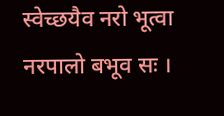स्वेच्छयैव नरो भूत्वा नरपालो बभूव सः ।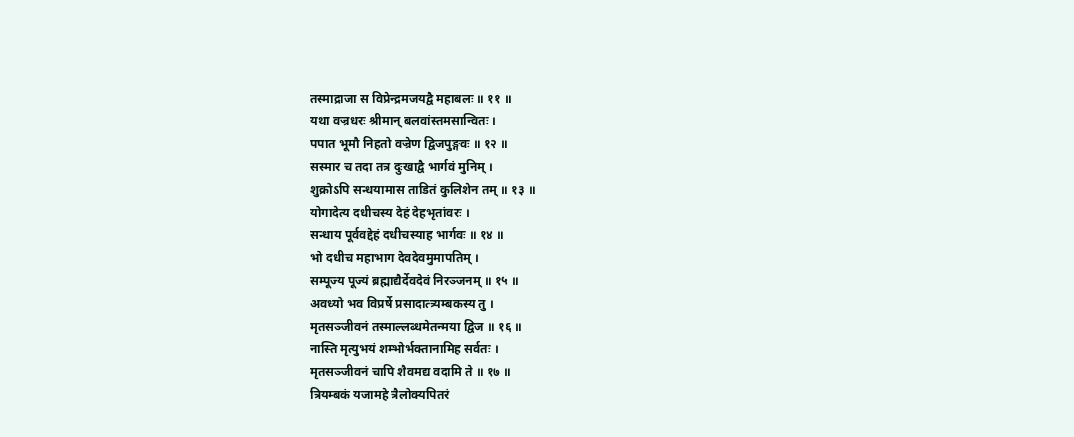तस्माद्राजा स विप्रेन्द्रमजयद्वै महाबलः ॥ ११ ॥
यथा वज्रधरः श्रीमान् बलवांस्तमसान्वितः ।
पपात भूमौ निहतो वज्रेण द्विजपुङ्गवः ॥ १२ ॥
सस्मार च तदा तत्र दुःखाद्वै भार्गवं मुनिम् ।
शुक्रोऽपि सन्धयामास ताडितं कुलिशेन तम् ॥ १३ ॥
योगादेत्य दधीचस्य देहं देहभृतांवरः ।
सन्धाय पूर्ववद्देहं दधीचस्याह भार्गवः ॥ १४ ॥
भो दधीच महाभाग देवदेवमुमापतिम् ।
सम्पूज्य पूज्यं ब्रह्माद्यैर्देवदेवं निरञ्जनम् ॥ १५ ॥
अवध्यो भव विप्रर्षे प्रसादात्त्र्यम्बकस्य तु ।
मृतसञ्जीवनं तस्माल्लब्धमेतन्मया द्विज ॥ १६ ॥
नास्ति मृत्युभयं शम्भोर्भक्तानामिह सर्वतः ।
मृतसञ्जीवनं चापि शैवमद्य वदामि ते ॥ १७ ॥
त्रियम्बकं यजामहे त्रैलोक्यपितरं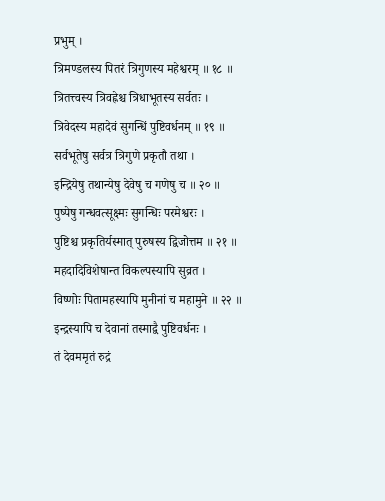प्रभुम् ।
त्रिमण्डलस्य पितरं त्रिगुणस्य महेश्वरम् ॥ १८ ॥
त्रितत्त्वस्य त्रिवह्नेश्च त्रिधाभूतस्य सर्वतः ।
त्रिवेदस्य महादेवं सुगन्धिं पुष्टिवर्धनम् ॥ १९ ॥
सर्वभूतेषु सर्वत्र त्रिगुणे प्रकृतौ तथा ।
इन्द्रियेषु तथान्येषु देवेषु च गणेषु च ॥ २० ॥
पुष्पेषु गन्धवत्सूक्ष्मः सुगन्धिः परमेश्वरः ।
पुष्टिश्च प्रकृतिर्यस्मात् पुरुषस्य द्विजोत्तम ॥ २१ ॥
महदादिविशेषान्त विकल्पस्यापि सुव्रत ।
विष्णोः पितामहस्यापि मुनीनां च महामुने ॥ २२ ॥
इन्द्रस्यापि च देवानां तस्माद्वै पुष्टिवर्धनः ।
तं देवममृतं रुद्रं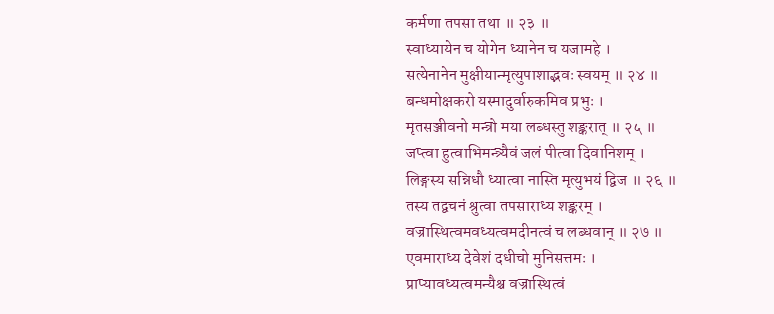कर्मणा तपसा तथा ॥ २३ ॥
स्वाध्यायेन च योगेन ध्यानेन च यजामहे ।
सत्येनानेन मुक्षीयान्मृत्युपाशाद्भवः स्वयम् ॥ २४ ॥
बन्धमोक्षकरो यस्मादुर्वारुकमिव प्रभुः ।
मृतसञ्जीवनो मन्त्रो मया लब्धस्तु शङ्करात् ॥ २५ ॥
जप्त्वा हुत्वाभिमन्त्र्यैवं जलं पीत्वा दिवानिशम् ।
लिङ्गस्य सन्निधौ ध्यात्वा नास्ति मृत्युभयं द्विज ॥ २६ ॥
तस्य तद्वचनं श्रुत्वा तपसाराध्य शङ्करम् ।
वज्रास्थित्वमवध्यत्वमदीनत्वं च लब्धवान् ॥ २७ ॥
एवमाराध्य देवेशं दधीचो मुनिसत्तमः ।
प्राप्यावध्यत्वमन्यैश्च वज्रास्थित्वं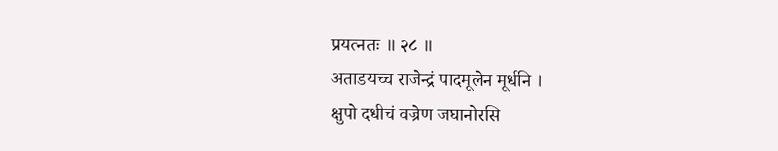प्रयत्नतः ॥ २८ ॥
अताडयच्च राजेन्द्रं पादमूलेन मूर्धनि ।
क्षुपो दधीचं वज्रेण जघानोरसि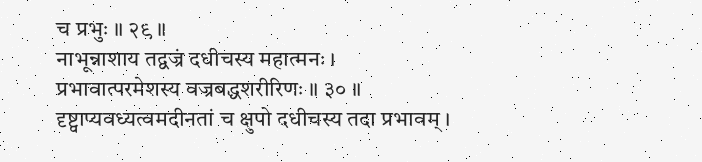च प्रभुः ॥ २९ ॥
नाभून्नाशाय तद्वज्रं दधीचस्य महात्मनः ।
प्रभावात्परमेशस्य वज्रबद्धशरीरिणः ॥ ३० ॥
दृष्ट्वाप्यवध्यत्वमदीनतां च क्षुपो दधीचस्य तदा प्रभावम् ।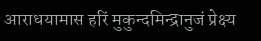आराधयामास हरिं मुकुन्दमिन्द्रानुजं प्रेक्ष्य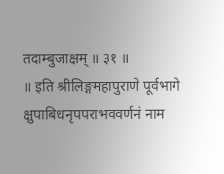तदाम्बुजाक्षम् ॥ ३१ ॥
॥ इति श्रीलिङ्गमहापुराणे पूर्वभागे क्षुपाबिधनृपपराभववर्णनं नाम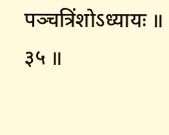पञ्चत्रिंशोऽध्यायः ॥ ३५ ॥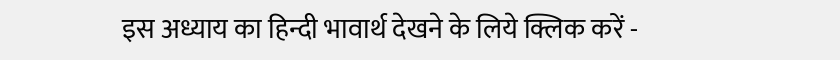इस अध्याय का हिन्दी भावार्थ देखने के लिये क्लिक करें -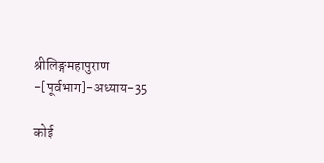श्रीलिङ्गमहापुराण -[पूर्वभाग]-अध्याय-35

कोई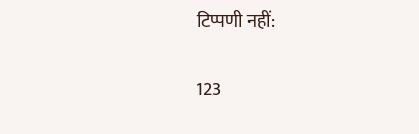टिप्पणी नहीं:

123